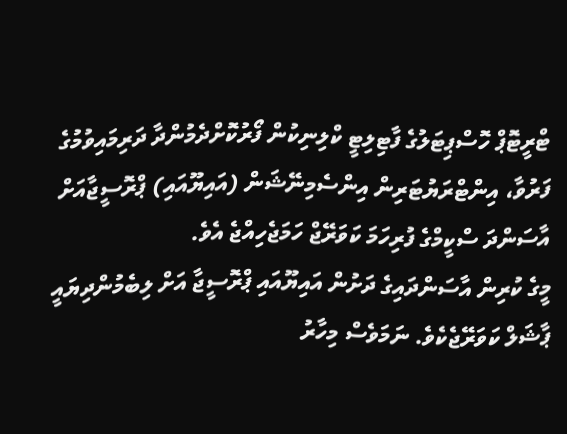ޓްރީޓޮޕް ހޮސްޕިޓަލުގެ ފާޓިލިޓީ ކްލިނިކުން ފޯރުކޮށްދެމުންދާ ދަރިމައިވުމުގެ ފަރުވާ، އިންޓްރަޔުޓަރިން އިންސެމިނޭޝަން (އައިޔޫއައި) ޕްރޮސީޖާއަށް އާސަންދަ ސްކީމްގެ ފުރިހަމަ ކަވަރޭޖް ހަމަޖެހިއްޖެ އެވެ.
މީގެ ކުރިން އާސަންދައިގެ ދަށުން އައިޔޫއައި ޕްރޮސީޖާ އަށް ލިބެމުންދިޔައީ ޕާޝަލް ކަވަރޭޖެކެވެ. ނަމަވެސް މިހާރު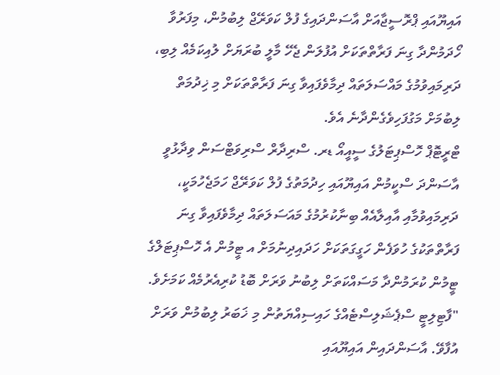އައިޔޫއައި ޕްރޮސީޖާއަށް އާސަންދައިގެ ފުލް ކަވަރޭޖް ލިބުމުން، މިފަރުވާ ހޯދަމުންދާ ގިނަ ފަރާތްތަކަށް އުފުލަން ޖެހޭ މާލީ ބުރަޔަށް ލުއިކަމެއް ލިބި، ދަރިމައިވުމުގެ މައްސަލަތައް ދިމާވެފައިވާ ގިނަ ފަރާތްތަކަށް މި ޚިދުމަތް ލިބުމަށް މަގުފަހިވެގެންދާނެ އެވެ.
ޓްރީޓޮޕް ހޮސްޕިޓަލުގެ ސީއީއޯ ޑރ. ސްރިދާރް ސްރިވަޓްސަން ވިދާޅުވީ އާސަންދަ ސްކީމުން އައިޔޫއައި ހިދުމަތުގެ ފުލް ކަވަރޭޖް ހަމަޖެހުމަކީ، ދަރިމައިވުމާއި އާއިލާއެއް ބިނާކުރުމުގެ މައަސަލަތައް ދިމާވެފައިވާ ގިނަ ފަރާތްތަކުގެ ހުވަފެން ހަގީގަތަކަށް ހަދައިދިނުމަށް އ ޓީމުން އެ ހޮސްޕިޓަލްގެ ޓީމުން ކުރަމުންދާ މަސައްކަތަށް ލިބުނު ވަރަށް ބޮޑު ކުރިއެރުމެއް ކަމަށެވެ.
"ފާޓިލިޓީ ސްޕެޝަލިސްޓެއްގެ ހައިސިއްޔަތުން މި ޚަބަރު ލިބުމުން ވަރަށް އުފާވޭ. އާސަންދައިން އައިޔޫއައި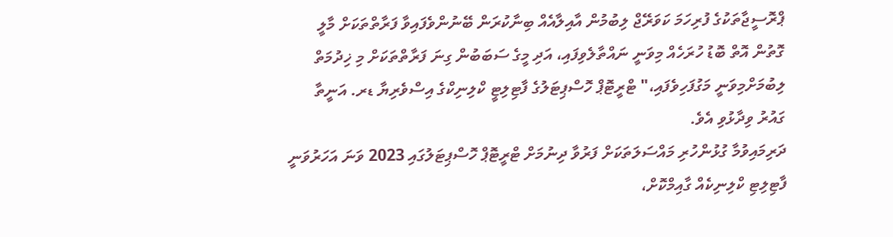ޕްރޮސީޖާތަކުގެ ފުރިހަމަ ކަވަރޭޖް ލިބުމުން އާއިލާއެއް ބިނާކުރަން ބޭނުންވެފައިވާ ފަރާތްތަކަށް މާލީ ގޮތުން އޮތް ބޮޑު ހުރަހެއް މިވަނީ ނައްތާލެވިފައި، އަދި މީގެ ސަބަބުން ގިނަ ފަރާތްތަކަށް މި ޚިދުމަތް ލިބުމަށްމިވަނީ މަގުފަހިވެފައި،" ޓްރީޓޮޕް ހޮސްޕިޓަލުގެ ފާޓިލިޓީ ކްލިނިކްގެ އިސްވެރިޔާ ޑރ. އަނީތާ ގައުރު ވިދާޅުވި އެވެ.
ދަރިމައިވުމާ ގުޅުންހުރި މައްސަލަތަކަށް ފަރުވާ ދިނުމަށް ޓްރީޓޮޕް ހޮސްޕިޓަލުގައި 2023 ވަނަ އަހަރުވަނީ ފާޓިލިޓި ކްލިނިކެއް ގާއިމްކޮށް،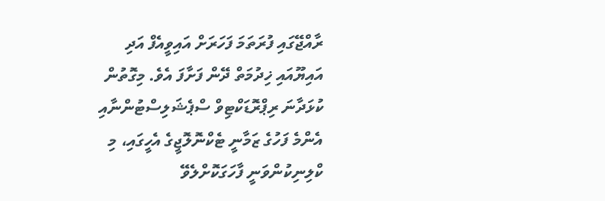ރާއްޖޭގައި ފުރަތަމަ ފަހަރަށް އައިވީއެފް އަދި އައިޔޫއައި ޚިދުމަތް ދޭން ފަށާފަ އެވެ. މިގޮތުން ކުޅަދާނަ ރިޕްރޮޑަކްޓިވް ސްޕެޝަލިސްޓުންނާއި އެންމެ ފަހުގެ ޒަމާނީ ޓެކްނޮލޮޖީގެ އެހީގައި، މި ކްލިނިކުންވަނީ ފާހަގަކޮށްލެވޭ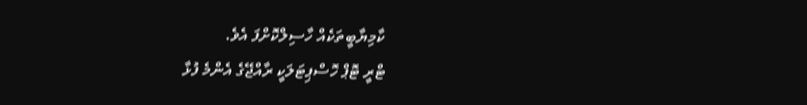ކާމިޔާބީތަކެއް ހާސިލްކޮށްފަ އެވެ.
ޓްރީ ޓޮޕް ހޮސްޕިޓަލަކީ ރާއްޖޭގެ އެންމެ ފުޅާ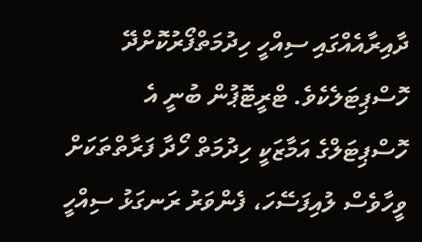ދާއިރާއެއްގައި ސިއްހީ ހިދުމަތްފޯރުކޮށްދޭ ހޮސްޕިޓަލެކެވެ. ޓްރީޓޮޕުން ބުނީ އެ ހޮސްޕިޓަލްގެ އަމާޒަކީ ހިދުމަތް ހޯދާ ފަރާތްތަކަށް ވީހާވެސް ލުއިފަސޭހަ، ފެންވަރު ރަނގަޅު ސިއްހީ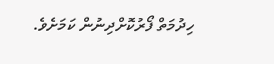ހިދުމަތް ފޯރުކޮށްދިނުން ކަމަށެވެ.